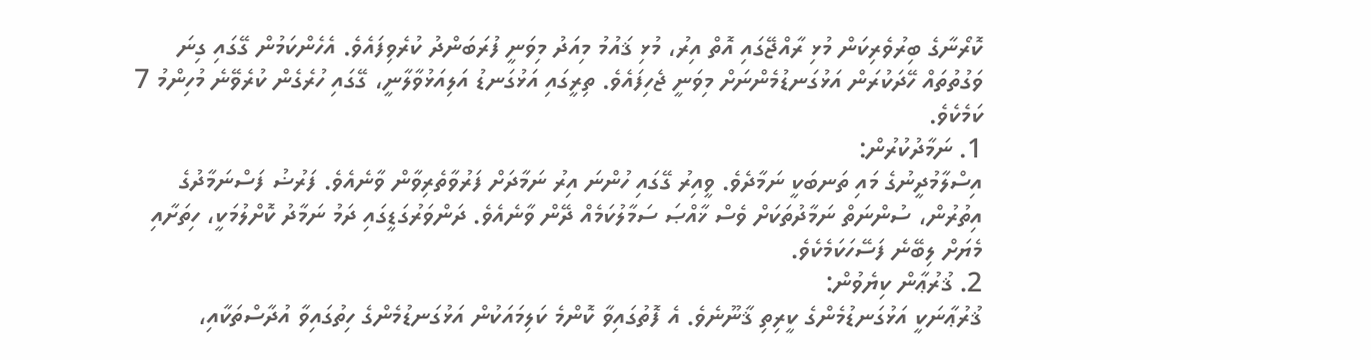ކޮރޯނާގެ ބިރުވެރިކަން މުޅި ރާއްޖޭގައި އޮތް އިރު، މުޅި ޤައުމު މިއަދު މިވަނީ ފުރަބަންދު ކުރެވިފައެވެ. އެހެންކަމުން ގޭގައި ގިނަ ވަގުތުތައް ހޭދަކުރަން އަޅުގަނޑުމެންނަށް މިވަނީ ޖެހިފައެވެ. ތިރީގައި އަޅުގަނޑު އަލިއަޅުވާލާނީ، ގޭގައި ހުރެގެން ކުރެވޭނެ މުހިންމު 7 ކަމެކެވެ.
1. ނަމާދުކުރުން:
އިސްލާމުދީނުގެ މައި ތަނބަކީ ނަމާދެވެ. ވީއިރު ގޭގައި ހުންނަ އިރު ނަމާދަށް ފަރުވާތެރިވާން ވާނެއެވެ. ފަރުޟު ފަސްނަމާދުގެ އިތުރުން، ސުންނަތް ނަމާދުތަކަށް ވެސް ޚާއްޞަ ސަމާލުކަމެއް ދޭން ވާނެއެވެ. ދަންވަރުގަޑީގައި ދަމު ނަމާދު ކޮށްލުމަކީ، ހިތަށާއި މެޔަށް ލިބޭނެ ފަސޭހަކަމެކެވެ.
2. ޤުރުޢާން ކިޔެވުން:
ޤުރުޢާނަކީ އަޅުގަނޑުމެންގެ ކީރިތި ޤާނޫނެވެ. އެ ފޮތުގައިވާ ކޮންމެ ކަލިމައަކުން އަޅުގަނޑުމެންގެ ހިތުގައިވާ އުދާސްތަކާއި،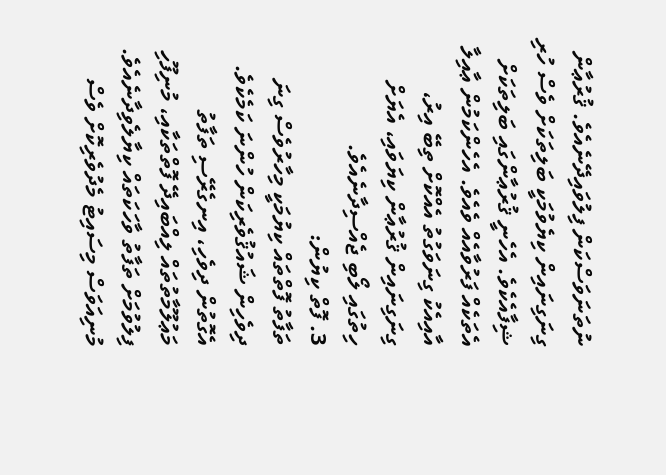ނުތަނަވަސްކަން ފިލުވައިދޭނެއެވެ. ޤުރުޢާން ގިނަގިނައިން ކިޔެވުމަކީ ބަލިތަކަށް ވެސް ހުރި ޝިފާއެކެވެ. އެހެނީ ޤުރުޢާންގައި ބަލިތަކަށް އެތަކެއް ފަރުވާއެއް ވެއެވެ. އެހެންކަމުން ޢާއިލާ އާއިއެކު ގިނަވަގުތު އެއްކޮށް ތިބޭ އިރު، ގިނަގިނައިން ޤުރުޢާން ކިޔަވައި، އެޔަށް ހިތުގައި ލޯބި ޖެއްސިދާނެއެވެ.
3. ފޮތް ކިޔުން:
ތަފާތު ފޮތްތައް ކިޔުމަކީ މިހާރުވެސް ގިނަ ދިވެހިން ޝައުޤުވެރިކަން ހުންނަ ކަމެކެވެ. އެގޮތުން ދިވެހި، އިނގެރޭސި ތަފާތު މަޢުލޫމާތުތައް ލިއްބައިދޭ ފޮތްތަކާއި، މުނިފޫހި ފިލުވުމަށް ތަފާތު ވާހަކަތައް ކިޔާލެވިދާނެއެވެ. މުނިއަވަސް މިސައިޓު މެދުވެރިކޮށް ވެސް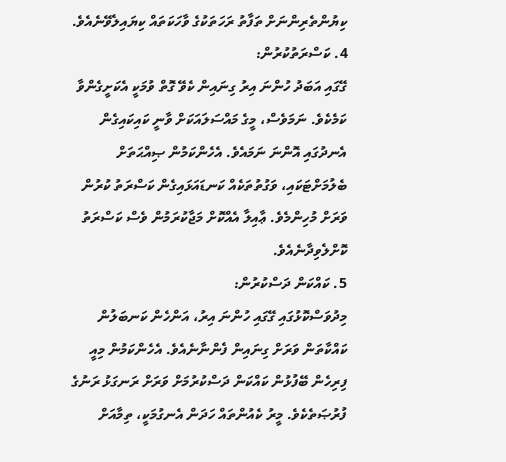ކިޔުންތެރިންނަށް ތަފާތު ރަހަތަކުގެ ވާހަކަތައް ކިޔައިލެވޭނެއެވެ.
4. ކަސްރަތުކުރުން:
ގޭގައި އަބަދު ހުންނަ އިރު ގިނައިން ކެވޭ ގޮތް ވުމަކީ އެކަށީގެންވާ ކަމެކެވެ. ނަމަވެސް، މީގެ މައްސަލައަކަށް ވާނީ ކައިކައިގެން އެނދުގައި އޮންނަ ނަމައެވެ. އެހެންކަމުން ޞިއްޙަތަށް ބެލުމަށްޓަކައި، ވަގުތުތަކެއް ކަނޑައަޅައިގެން ކަސްރަތު ކުރުން ވަރަށް މުހިންމެވެ. ޢާއިލާ އެއްކޮށް މަޖާކުރަމުން ވެސް ކަސްރަތު ކޮށްލެވިދާނެއެވެ.
5. ކައްކަން ދަސްކުރުން:
މިދުވަސްކޮޅުގައި ގޭގައި ހުންނަ އިރު، އަންހެން ކަނބަލުން ކައްކާތަން ވަރަށް ގިނައިން ފެންނާނެއެވެ. އެހެންކަމުން މިއީ ފިރިހެން ބޭފުޅުން ކައްކަން ދަސްކުރުމަށް ވަރަށް ރަނގަޅު ރަނުގެ ފުރުޞަތެކެވެ. މީރު ކެއުންތައް ހަދަން އެނގުމަކީ، ތިމާއަށް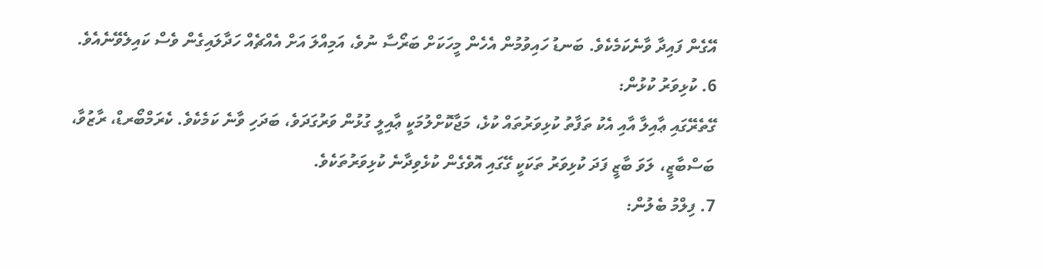އޭގެން ފައިދާ ވާނެކަމެކެވެ. ބަނޑު ހައިވުމުން އެހެން މީހަކަށް ބަރޯސާ ނުވެ، އަމިއްލަ އަށް އެއްޗެއް ހަދާލައިގެން ވެސް ކައިލެވޭނެއެވެ.
6. ކުޅިވަރު ކުޅުން:
ގޭތެރޭގައި ޢާއިލާ އާއި އެކު ތަފާތު ކުޅިވަރުތައް ކުޅެ، މަޖާކޮށްލުމަކީ ޢާއިލީ ގުޅުން ވަރުގަދަވެ، ބަދަހި ވާނެ ކަމެކެވެ. ކެރަމްބޯރޑް، ރާޒުވާ، ބަސްބާޒީ، ލަވަ ބާޒީ ފަދަ ކުޅިވަރު ތަކަކީ ގޭގައި އޮވެގެން ކުޅެވިދާނެ ކުޅިވަރުތަކެވެ.
7. ފިލްމު ބެލުން: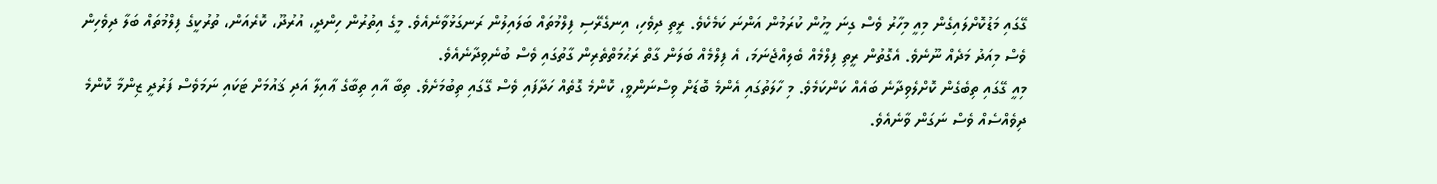ގޭގައި މަޑުކޮށްލައިގެން މިއީ މިހާރު ވެސް ގިނަ މީހުން ކުރަމުން އަންނަ ކަމެކެވެ. ރީތި ދިވެހި، އިނގެރޭސި ފިލްމުތައް ބަލައިލުން ރަނގަޅުވާނެއެވެ. މީގެ އިތުރުން ހިންދީ، އުރުދޫ، ކޮރެއަން، ތުރުކީގެ ފިލްމުތައް ބަލާ ދިވެހިން ވެސް މިއަދު މަދެއް ނޫނެވެ. އެގޮތުން ރީތި ފިލްމެއް ބެލިއްޖެނަމަ، އެ ފިލްމެއް ބަލަން ގާތް ރަޙުމަތްތެރިން ގާތުގައި ވެސް ބުނެވިދާނެއެވެ.
މިއީ ގޭގައި ތިބެގެން ކޮށްލެވިދާނެ ބައެއް ކަންކަމެވެ. މި ހާލަތުގައި އެންމެ ބޮޑަށް ވިސްނަންވީ، ކޮންމެ ގޮތެއް ހަދާފައި ވެސް ގޭގައި ތިބުމަށެވެ. ތިބާ އާއި ތިބާގެ ޢާއިލާ އަދި ޤައުމަށް ޓަކައި ނަމަވެސް ފަރުދީ ޒިންމާ ކޮންމެ ދިވެއްސެއް ވެސް ނަގަން ވާނެއެވެ.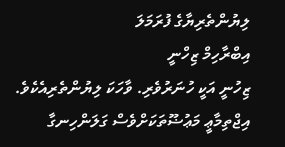ލިޔުންތެރިޔާގެ ފުރަމަލަ
އިބްރާހިމް ޒިހްނީ
ޒިހުނީ އަކީ ހުނަރުވެރި. ވާހަކަ ލިޔުންތެރިއެކެވެ. އިޖްތިމާޢީ މަޢުޟޫތަކަށްވެސް ގަލަންހިނގާ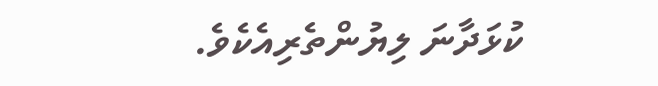ކުޅަދާނަ ލިޔުންތެރިއެކެވެ.